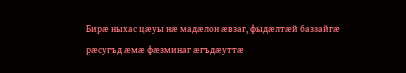Бирæ ныхас цæуы нæ мадæлон æвзаг, фыдæлтæй баззайгæ рæсугъд æмæ фæзминаг æгъдæуттæ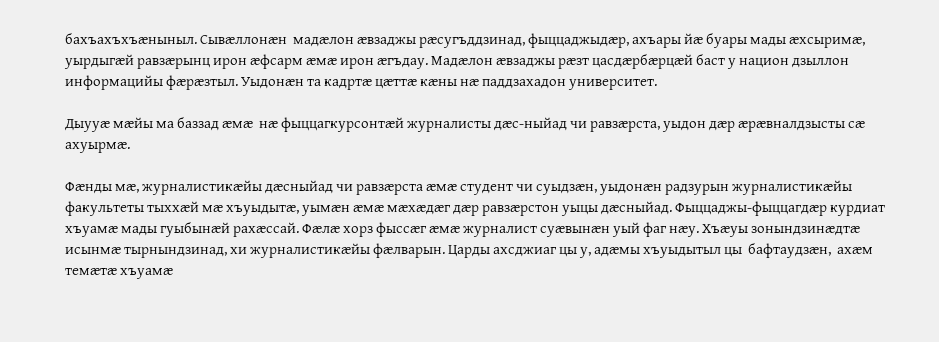бахъахъхъæныныл. Сывæллонæн  мадæлон æвзаджы рæсугъддзинад, фыццаджыдæр, ахъары йæ буары мады æхсыримæ, уырдыгæй равзæрынц ирон æфсарм æмæ ирон æгъдау. Мадæлон æвзаджы рæзт цасдæрбæрцæй баст у национ дзыллон информацийы фæрæзтыл. Уыдонæн та кадртæ цæттæ кæны нæ паддзахадон университет.

Дыууæ мæйы ма баззад æмæ  нæ фыццагкурсонтæй журналисты дæс-ныйад чи равзæрста, уыдон дæр æрæвналдзысты сæ ахуырмæ.

Фæнды мæ, журналистикæйы дæсныйад чи равзæрста æмæ студент чи суыдзæн, уыдонæн радзурын журналистикæйы факультеты тыххæй мæ хъуыдытæ, уымæн æмæ мæхæдæг дæр равзæрстон уыцы дæсныйад. Фыццаджы-фыццагдæр курдиат хъуамæ мады гуыбынæй рахæссай. Фæлæ хорз фыссæг æмæ журналист суæвынæн уый фаг нæу. Хъæуы зонындзинæдтæ исынмæ тырнындзинад, хи журналистикæйы фæлварын. Царды ахсджиаг цы у, адæмы хъуыдытыл цы  бафтаудзæн,  ахæм темæтæ хъуамæ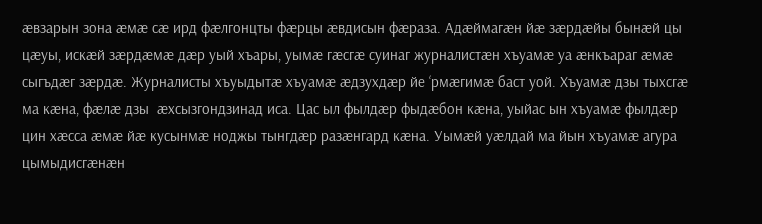æвзарын зона æмæ сæ ирд фæлгонцты фæрцы æвдисын фæраза. Адæймагæн йæ зæрдæйы бынæй цы цæуы, искæй зæрдæмæ дæр уый хъары, уымæ гæсгæ суинаг журналистæн хъуамæ уа æнкъараг æмæ сыгъдæг зæрдæ. Журналисты хъуыдытæ хъуамæ æдзухдæр йе ‘рмæгимæ баст уой. Хъуамæ дзы тыхсгæ ма кæна, фæлæ дзы  æхсызгондзинад иса. Цас ыл фылдæр фыдæбон кæна, уыйас ын хъуамæ фылдæр цин хæсса æмæ йæ кусынмæ ноджы тынгдæр разæнгард кæна. Уымæй уæлдай ма йын хъуамæ агура цымыдисгæнæн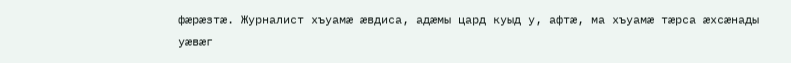фæрæзтæ. Журналист хъуамӕ ӕвдиса, адӕмы цард куыд у, афтӕ, ма хъуамæ тæрса æхсæнады уæвæг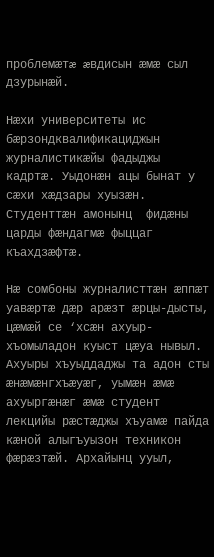проблемæтæ æвдисын æмæ сыл дзурынæй.

Нæхи университеты ис бæрзондквалификациджын журналистикæйы фадыджы кадртæ. Уыдонæн ацы бынат у сæхи хæдзары хуызæн. Студенттæн амонынц  фидæны царды фæндагмæ фыццаг къахдзæфтæ.

Нæ сомбоны журналисттæн æппæт уавæртæ дæр арæзт æрцы-дысты, цæмæй се ‘хсæн ахуыр-хъомыладон куыст цæуа нывыл. Ахуыры хъуыддаджы та адон сты æнæмæнгхъæуæг, уымæн æмæ ахуыргæнæг æмæ студент лекцийы рæстæджы хъуамæ пайда кæной алыгъуызон техникон фæрæзтæй. Архайынц ууыл,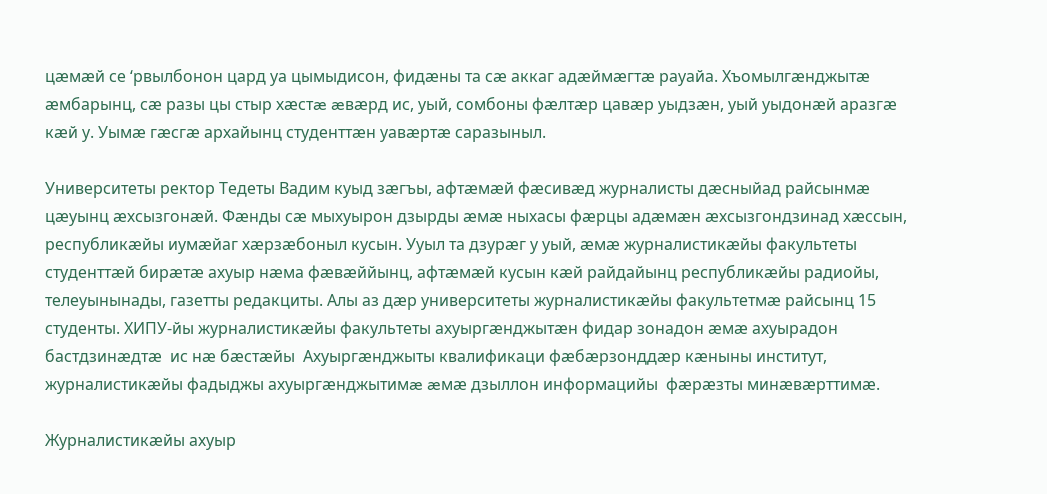цæмæй се ‘рвылбонон цард уа цымыдисон, фидæны та сæ аккаг адæймæгтæ рауайа. Хъомылгæнджытæ æмбарынц, сæ разы цы стыр хæстæ æвæрд ис, уый, сомбоны фæлтæр цавæр уыдзæн, уый уыдонæй аразгæ кæй у. Уымæ гæсгæ архайынц студенттæн уавæртæ саразыныл.

Университеты ректор Тедеты Вадим куыд зæгъы, афтæмæй фæсивæд журналисты дæсныйад райсынмæ цæуынц æхсызгонæй. Фæнды сæ мыхуырон дзырды æмæ ныхасы фæрцы адæмæн æхсызгондзинад хæссын, республикæйы иумæйаг хæрзæбоныл кусын. Ууыл та дзурæг у уый, æмæ журналистикæйы факультеты студенттæй бирæтæ ахуыр нæма фæвæййынц, афтæмæй кусын кæй райдайынц республикæйы радиойы, телеуынынады, газетты редакциты. Алы аз дæр университеты журналистикæйы факультетмæ райсынц 15 студенты. ХИПУ-йы журналистикæйы факультеты ахуыргæнджытæн фидар зонадон æмæ ахуырадон бастдзинæдтæ  ис нæ бæстæйы  Ахуыргæнджыты квалификаци фæбæрзонддæр кæныны институт, журналистикæйы фадыджы ахуыргæнджытимæ æмæ дзыллон информацийы  фæрæзты минæвæрттимæ.

Журналистикæйы ахуыр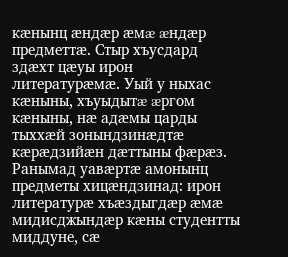кæнынц æндæр æмæ æндæр предметтæ. Стыр хъусдард здæхт цæуы ирон литературæмæ. Уый у ныхас кæныны, хъуыдытæ æргом кæныны, нæ адæмы царды тыххæй зонындзинæдтæ кæрæдзийæн дæттыны фæрæз. Ранымад уавæртæ амонынц предметы хицæндзинад: ирон литературæ хъæздыгдæр æмæ мидисджындæр кæны студентты миддуне, сæ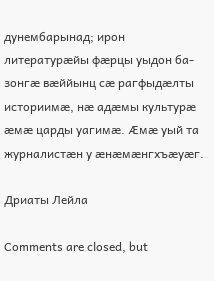дунембарынад; ирон литературæйы фæрцы уыдон ба-зонгæ вæййынц сæ рагфыдæлты историимæ, нæ адæмы культурæ æмæ царды уагимæ. Æмæ уый та журналистæн у æнæмæнгхъæуæг.

Дриаты Лейла

Comments are closed, but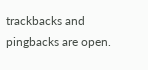trackbacks and pingbacks are open.